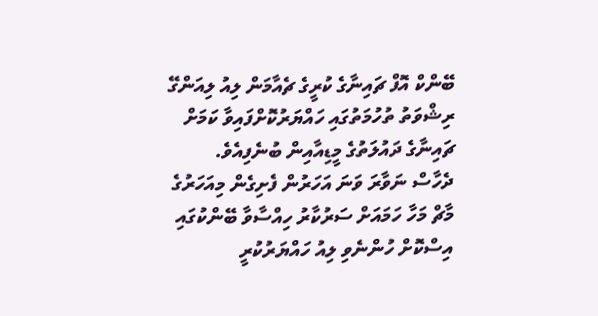ބޭންކް އޮފް ޗައިނާގެ ކުރީގެ ޗެއާމަން ލިއު ލިއަންގޭ ރިޝްވަތު ތުހުމަތުގައި ހައްޔަރުކޮށްފައިވާ ކަމަށް ޗައިނާގެ ދައުލަތުގެ މީޑިއާއިން ބުނެފިއެވެ.
ދެހާސް ނަވާރަ ވަނަ އަހަރުން ފެށިގެން މިއަހަރުގެ މާޗް މަހާ ހަމައަށް ސަރުކާރު ހިއްސާވާ ބޭންކުގައި އިސްކޮށް ހުންނެވި ލިއު ހައްޔަރުކުރީ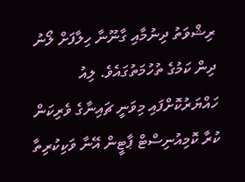ރިޝްވަތު ދިނުމާއި ގާނޫނާ ހިލާފަށް ލޯނު ދިން ކަމުގެ ތުހުމަތުގައެވެ. ލިއު ހައްޔަރުކޮށްފައި މިވަނީ ޗައިނާގެ ވެރިކަން ކުރާ ކޮމިއުނިސްޓް ޕާޓީން އޭނާ ވަކިކުރިތާ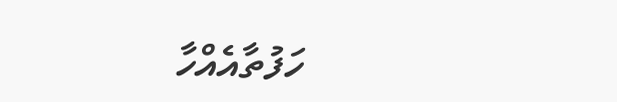ހަފުތާއެއްހާ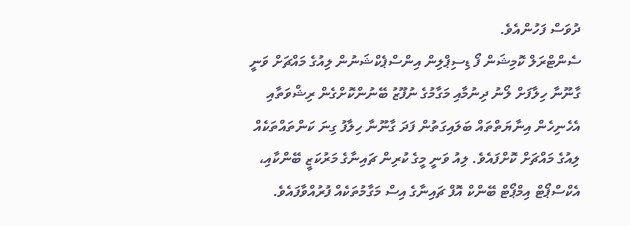ދުވަސް ފަހުންއެވެ.
ސެންޓްރަލް ކޮމިޝަން ފޯ ޑިސިޕްލިން އިންސްޕެކްޝަނުން ލިއުގެ މައްޗަށް ވަނީ ގާނޫނާ ހިލާފަށް ލޯނު ދިނުމާއި މަގާމުގެ ނުފޫޒު ބޭނުންކޮށްގެން ރިޝްވަތާއި އެހެނިހެން އިނާޔަތްތައް ބަލައިގަތުން ފަދަ ގާނޫނާ ހިލާފު ގިނަ ކަންތައްތަކެއް ލިއުގެ މައްޗަށް ކޮށްފައެވެ. ލިއު ވަނީ މީގެ ކުރިން ޗައިނާގެ މަރުކަޒީ ބޭންކާއި، އެކްސްޕޯޓް އިމްޕޯޓް ބޭންކް އޮފް ޗައިނާގެ އިސް މަގާމުތަކެއް ފުރުއްވާފައެވެ.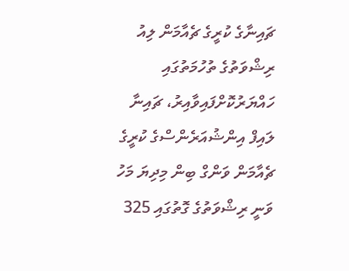ޗައިނާގެ ކުރީގެ ޗެއާމަން ލިއު ރިޝްވަތުގެ ތުހުމަތުގައި ހައްޔަރުކޮށްފައިވާއިރު، ޗައިނާ ލައިފް އިންޝުއަރެންސްގެ ކުރީގެ ޗެއާމަން ވަންގް ބިން މިދިޔަ މަހު ވަނީ ރިޝްވަތުގެ ގޮތުގައި 325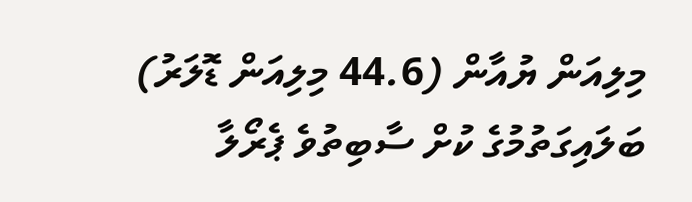މިލިއަން ޔުއާން (44.6 މިލިއަން ޑޮލަރު) ބަލައިގަތުމުގެ ކުށް ސާބިތުވެ ޕެރޯލާ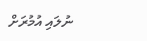ނުލައި އުމުރަށް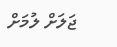ޖަލަށް ލުމަށް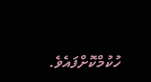ހުކުމްކޮށްފައެވެ.